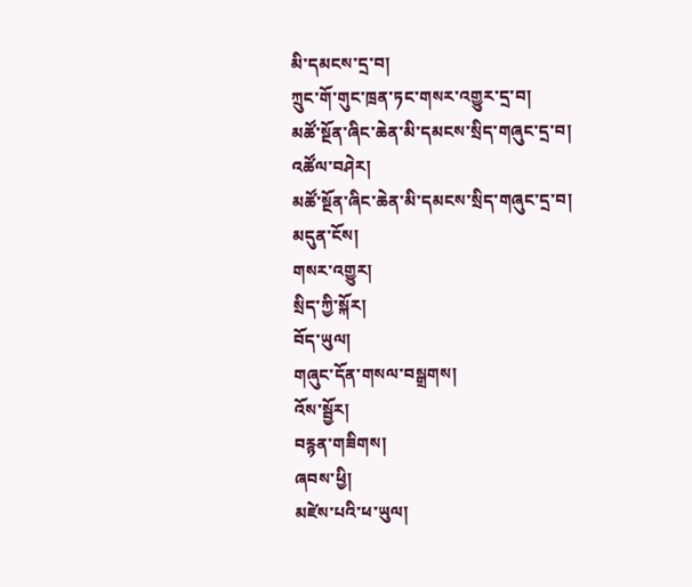མི་དམངས་དྲ་བ།
ཀྲུང་གོ་གུང་ཁྲན་ཏང་གསར་འགྱུར་དྲ་བ།
མཚོ་སྔོན་ཞིང་ཆེན་མི་དམངས་སྲིད་གཞུང་དྲ་བ།
འཚོལ་བཤེར།
མཚོ་སྔོན་ཞིང་ཆེན་མི་དམངས་སྲིད་གཞུང་དྲ་བ།
མདུན་ངོས།
གསར་འགྱུར།
སྲིད་ཀྱི་སྐོར།
བོད་ཡུལ།
གཞུང་དོན་གསལ་བསྒྲགས།
འོས་སྦྱོར།
བརྙན་གཟིགས།
ཞབས་ཕྱི།
མཛེས་པའི་ཕ་ཡུལ།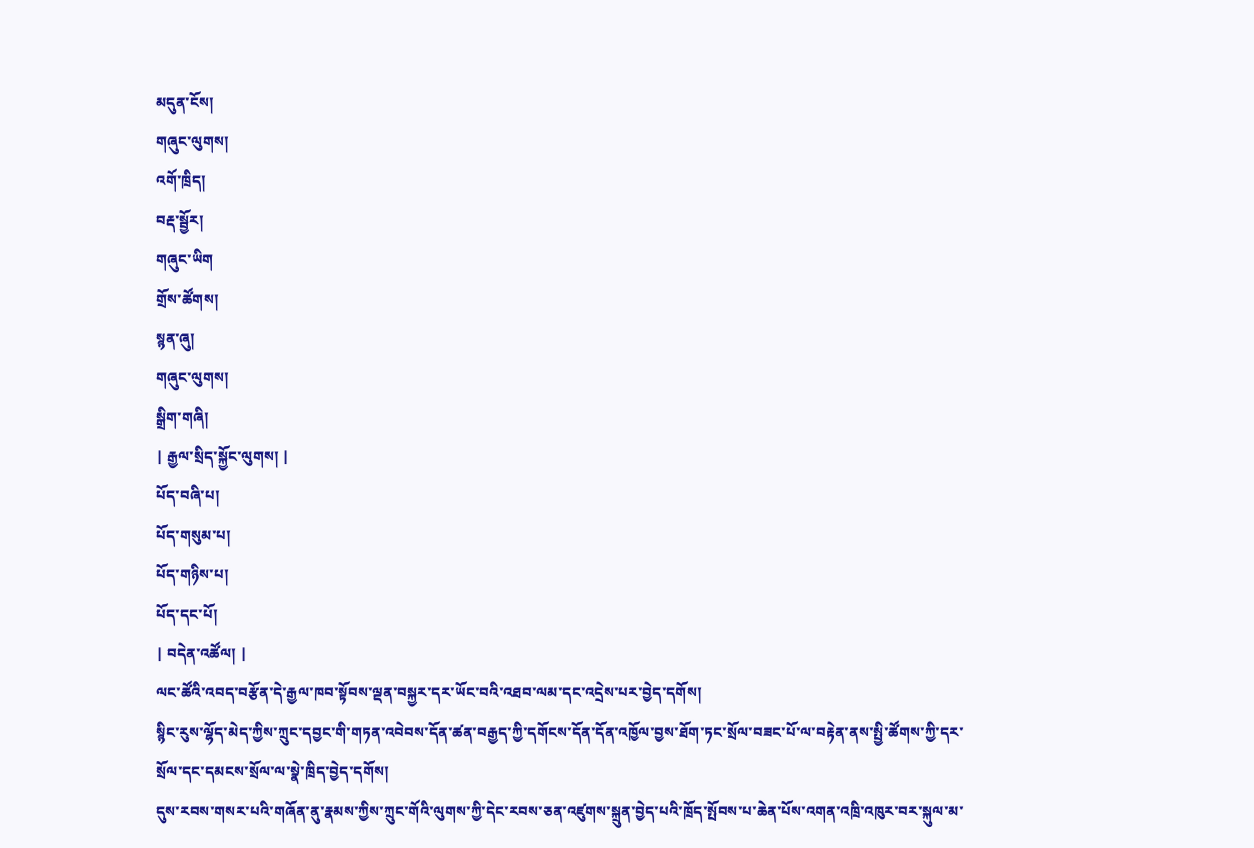མདུན་ངོས།
གཞུང་ལུགས།
འགོ་ཁྲིད།
བརྡ་སྦྱོར།
གཞུང་ཡིག
གྲོས་ཚོགས།
སྙན་ཞུ།
གཞུང་ལུགས།
སྒྲིག་གཞི།
| རྒྱལ་སྲིད་སྐྱོང་ལུགས། |
པོད་བཞི་པ།
པོད་གསུམ་པ།
པོད་གཉིས་པ།
པོད་དང་པོ།
| བདེན་འཚོལ། |
ལང་ཚོའི་འབད་བརྩོན་དེ་རྒྱལ་ཁབ་སྟོབས་ལྡན་བསྐྱར་དར་ཡོང་བའི་འཐབ་ལམ་དང་འདྲེས་པར་བྱེད་དགོས།
སྙིང་རུས་ལྷོད་མེད་ཀྱིས་ཀྲུང་དབྱང་གི་གཏན་འབེབས་དོན་ཚན་བརྒྱད་ཀྱི་དགོངས་དོན་དོན་འཁྱོལ་བྱས་ཐོག་ཏང་སྲོལ་བཟང་པོ་ལ་བརྟེན་ནས་སྤྱི་ཚོགས་ཀྱི་དར་སྲོལ་དང་དམངས་སྲོལ་ལ་སྣེ་ཁྲིད་བྱེད་དགོས།
དུས་རབས་གསར་པའི་གཞོན་ནུ་རྣམས་ཀྱིས་ཀྲུང་གོའི་ལུགས་ཀྱི་དེང་རབས་ཅན་འཛུགས་སྐྲུན་བྱེད་པའི་ཁྲོད་སྤོབས་པ་ཆེན་པོས་འགན་འཁྲི་འཁུར་བར་སྐུལ་མ་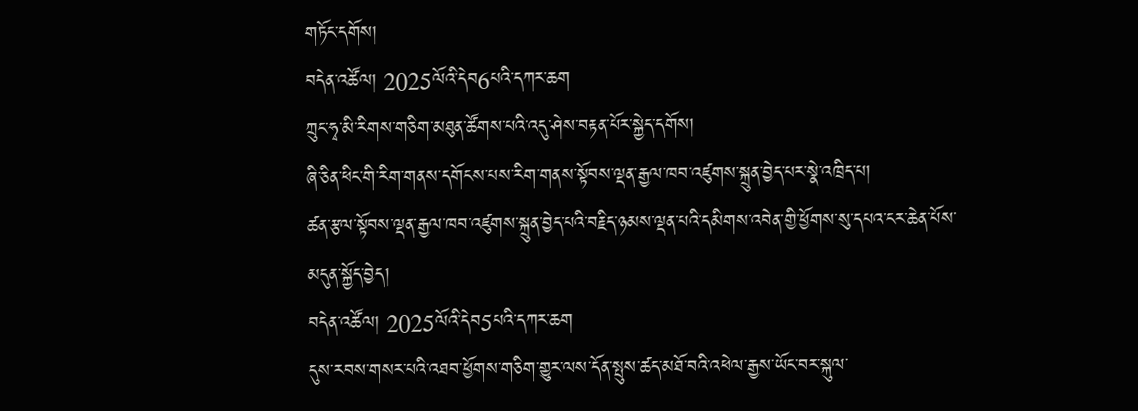གཏོང་དགོས།
བདེན་འཚོལ། 2025ལོའི་དེབ6པའི་དཀར་ཆག
ཀྲུང་ཧྭ་མི་རིགས་གཅིག་མཐུན་ཚོགས་པའི་འདུ་ཤེས་བརྟན་པོར་སྐྱེད་དགོས།
ཞི་ཅིན་ཕིང་གི་རིག་གནས་དགོངས་པས་རིག་གནས་སྟོབས་ལྡན་རྒྱལ་ཁབ་འཛུགས་སྐྲུན་བྱེད་པར་སྣེ་འཁྲིད་པ།
ཚན་རྩལ་སྟོབས་ལྡན་རྒྱལ་ཁབ་འཛུགས་སྐྲུན་བྱེད་པའི་བརྗིད་ཉམས་ལྡན་པའི་དམིགས་འབེན་གྱི་ཕྱོགས་སུ་དཔའ་ངར་ཆེན་པོས་མདུན་སྐྱོད་བྱེད།
བདེན་འཚོལ། 2025ལོའི་དེབ5པའི་དཀར་ཆག
དུས་རབས་གསར་པའི་འཐབ་ཕྱོགས་གཅིག་གྱུར་ལས་དོན་སྤུས་ཚད་མཐོ་བའི་འཕེལ་རྒྱས་ཡོང་བར་སྐུལ་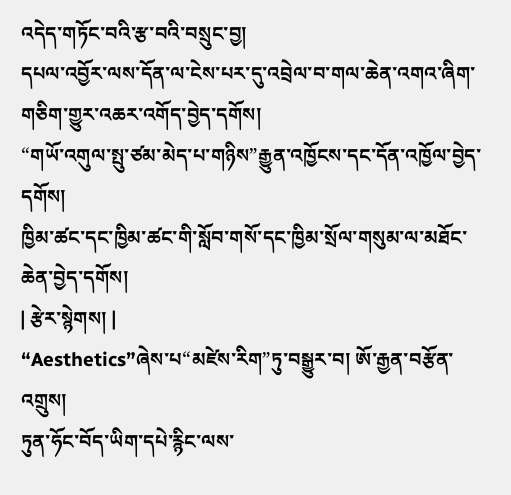འདེད་གཏོང་བའི་རྩ་བའི་བསྲུང་བྱ།
དཔལ་འབྱོར་ལས་དོན་ལ་ངེས་པར་དུ་འབྲེལ་བ་གལ་ཆེན་འགའ་ཞིག་གཅིག་གྱུར་འཆར་འགོད་བྱེད་དགོས།
“གཡོ་འགུལ་སྤུ་ཙམ་མེད་པ་གཉིས”རྒྱུན་འཁྱོངས་དང་དོན་འཁྱོལ་བྱེད་དགོས།
ཁྱིམ་ཚང་དང་ཁྱིམ་ཚང་གི་སློབ་གསོ་དང་ཁྱིམ་སྲོལ་གསུམ་ལ་མཐོང་ཆེན་བྱེད་དགོས།
| རྩེར་སྙེགས། |
“Aesthetics”ཞེས་པ“མཛེས་རིག”ཏུ་བསྒྱུར་བ། ཨོ་རྒྱན་བརྩོན་འགྲུས།
ཏུན་ཧོང་བོད་ཡིག་དཔེ་རྙིང་ལས་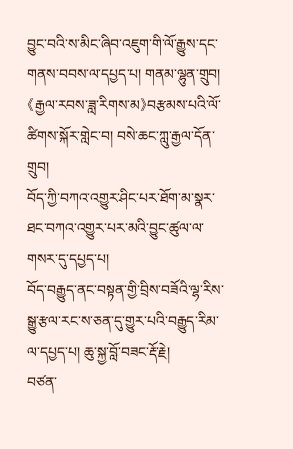བྱུང་བའི་ས་མིང་ཞིབ་འཇུག་གི་ལོ་རྒྱུས་དང་གནས་བབས་ལ་དཔྱད་པ། གནམ་ལྷུན་གྲུབ།
《རྒྱལ་རབས་ཟླ་རིགས་མ》བརྩམས་པའི་ལོ་ཚིགས་སྐོར་གླེང་བ། བསེ་ཆང་ཀླུ་རྒྱལ་དོན་གྲུབ།
བོད་ཀྱི་བཀའ་འགྱུར་ཤིང་པར་ཐོག་མ་སྣར་ཐང་བཀའ་འགྱུར་པར་མའི་བྱུང་ཚུལ་ལ་གསར་དུ་དཔྱད་པ།
བོད་བརྒྱུད་ནང་བསྟན་གྱི་བྲིས་བཟོའི་ལྷ་རིས་སྒྱུ་རྩལ་རང་ས་ཅན་དུ་གྱུར་པའི་བརྒྱུད་རིམ་ལ་དཔྱད་པ། ཆུ་སྐྱ་བློ་བཟང་རྡོ་རྗེ།
བཙན་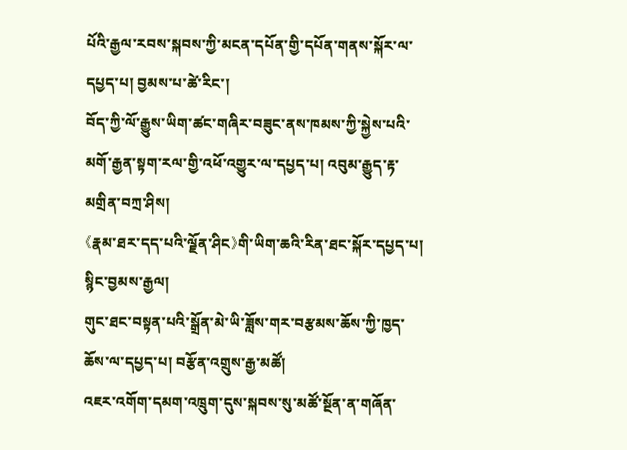པོའི་རྒྱལ་རབས་སྐབས་ཀྱི་མངན་དཔོན་གྱི་དཔོན་གནས་སྐོར་ལ་དཔྱད་པ། བྱམས་པ་ཚེ་རིང་།
བོད་ཀྱི་ལོ་རྒྱུས་ཡིག་ཚང་གཞིར་བཟུང་ནས་ཁམས་ཀྱི་སྐྱེས་པའི་མགོ་རྒྱན་སྟག་རལ་གྱི་འཕོ་འགྱུར་ལ་དཔྱད་པ། འབུམ་རྒྱུད་རྟ་མགྲིན་བཀྲ་ཤིས།
《རྣམ་ཐར་དད་པའི་ལྗོན་ཤིང》གི་ཡིག་ཆའི་རིན་ཐང་སྐོར་དཔྱད་པ། སྙིང་བྱམས་རྒྱལ།
གུང་ཐང་བསྟན་པའི་སྒྲོན་མེ་ཡི་ཟློས་གར་བརྩམས་ཆོས་ཀྱི་ཁྱད་ཆོས་ལ་དཔྱད་པ། བརྩོན་འགྲུས་རྒྱ་མཚོ།
འཇར་འགོག་དམག་འཁྲུག་དུས་སྐབས་སུ་མཚོ་སྔོན་ན་གཞོན་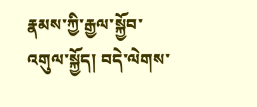རྣམས་ཀྱི་རྒྱལ་སྐྱོབ་འགུལ་སྐྱོད། བདེ་ལེགས་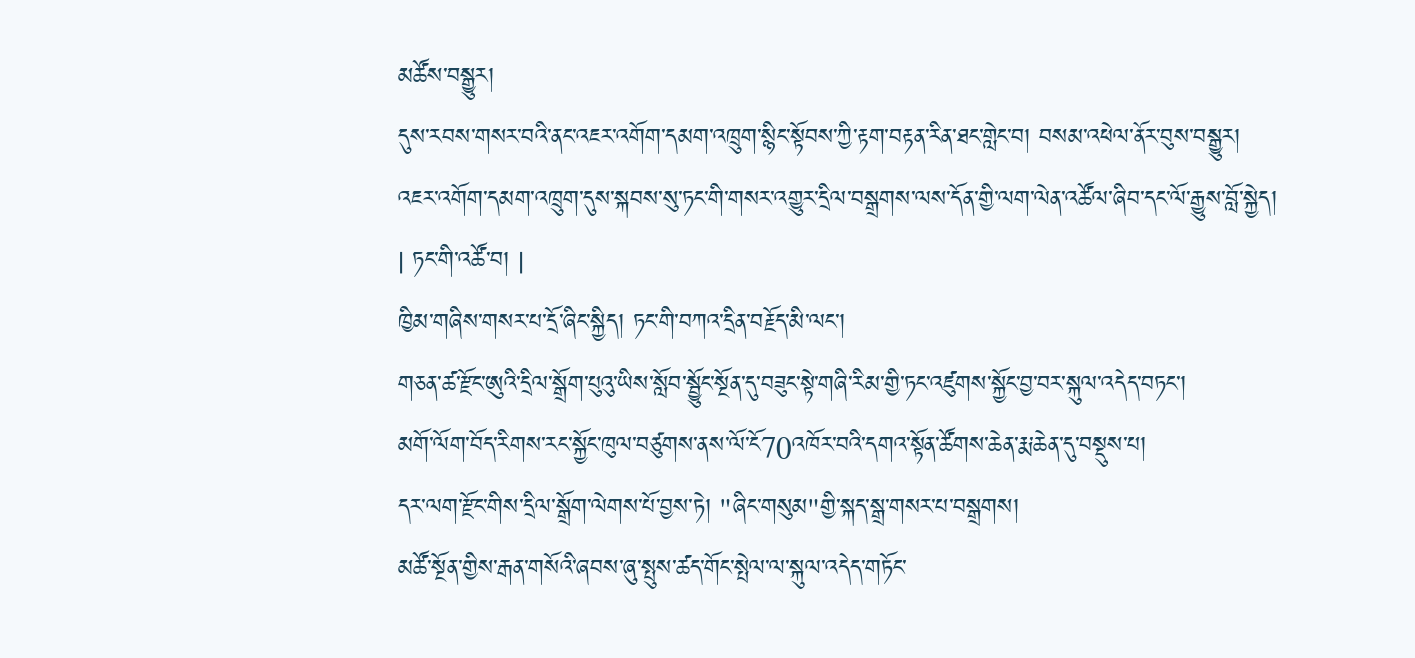མཚོས་བསྒྱུར།
དུས་རབས་གསར་བའི་ནང་འཇར་འགོག་དམག་འཁྲུག་སྙིང་སྟོབས་ཀྱི་རྟག་བརྟན་རིན་ཐང་གླེང་བ། བསམ་འཕེལ་ནོར་བུས་བསྒྱུར།
འཇར་འགོག་དམག་འཁྲུག་དུས་སྐབས་སུ་ཏང་གི་གསར་འགྱུར་དྲིལ་བསྒྲགས་ལས་དོན་གྱི་ལག་ལེན་འཚོལ་ཞིབ་དང་ལོ་རྒྱུས་བློ་སྐྱེད།
| ཏང་གི་འཚོ་བ། |
ཁྱིམ་གཞིས་གསར་པ་དྲོ་ཞིང་སྐྱིད། ཏང་གི་བཀའ་དྲིན་བརྗོད་མི་ལང་།
གཅན་ཚ་རྫོང་ཨུའི་དྲིལ་སྒྲོག་པུའུ་ཡིས་སློབ་སྦྱོུང་སྔོན་དུ་བཟུང་སྟེ་གཞི་རིམ་གྱི་ཏང་འཛུགས་སྐྱོང་བྱ་བར་སྐུལ་འདེད་བཏང་།
མགོ་ལོག་བོད་རིགས་རང་སྐྱོང་ཁུལ་བཙུགས་ནས་ལོ་ངོ70འཁོར་བའི་དགའ་སྟོན་ཚོགས་ཆེན་རྨ་ཆེན་དུ་བསྡུས་པ།
དར་ལག་རྫོང་གིས་དྲིལ་སྒྲོག་ལེགས་པོ་བྱས་ཏེ། "ཞིང་གསུམ"གྱི་སྐད་སྒྲ་གསར་པ་བསྒྲགས།
མཚོ་སྔོན་གྱིས་རྒན་གསོའི་ཞབས་ཞུ་སྤུས་ཚད་གོང་སྤེལ་ལ་སྐུལ་འདེད་གཏོང་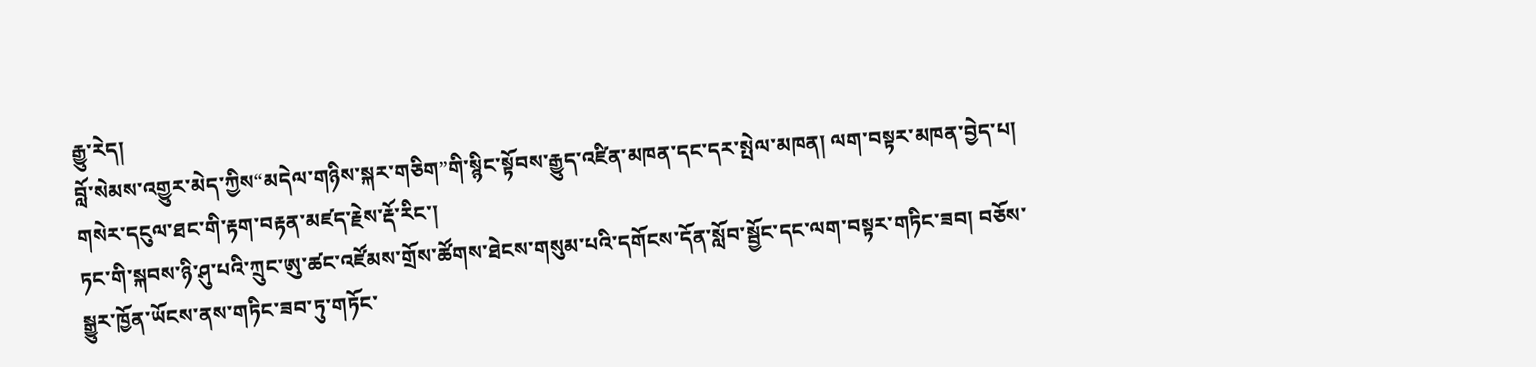རྒྱུ་རེད།
བློ་སེམས་འགྱུར་མེད་ཀྱིས“མདེལ་གཉིས་སྐར་གཅིག”གི་སྙིང་སྟོབས་རྒྱུད་འཛིན་མཁན་དང་དར་སྤེལ་མཁན། ལག་བསྟར་མཁན་བྱེད་པ།
གསེར་དངུལ་ཐང་གི་རྟག་བརྟན་མཛད་རྗེས་རྡོ་རིང་།
ཏང་གི་སྐབས་ཉི་ཤུ་པའི་ཀྲུང་ཨུ་ཚང་འཛོམས་གྲོས་ཚོགས་ཐེངས་གསུམ་པའི་དགོངས་དོན་སློབ་སྦྱོང་དང་ལག་བསྟར་གཏིང་ཟབ། བཅོས་སྒྱུར་ཁྱོན་ཡོངས་ནས་གཏིང་ཟབ་ཏུ་གཏོང་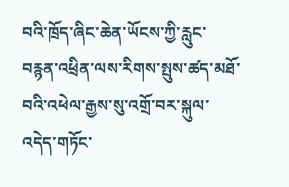བའི་ཁྲོད་ཞིང་ཆེན་ཡོངས་ཀྱི་རླུང་བརྙན་འཕྲིན་ལས་རིགས་སྤུས་ཚད་མཐོ་བའི་འཕེལ་རྒྱས་སུ་འགྲོ་བར་སྐུལ་འདེད་གཏོང་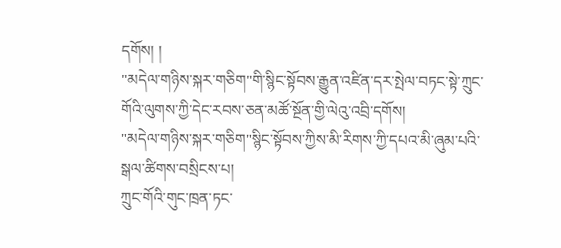དགོས། །
"མདེལ་གཉིས་སྐར་གཅིག"གི་སྙིང་སྟོབས་རྒྱུན་འཛིན་དར་སྤེལ་བཏང་སྟེ་ཀྲུང་གོའི་ལུགས་ཀྱི་དེང་རབས་ཅན་མཚོ་སྔོན་གྱི་ལེའུ་འབྲི་དགོས།
"མདེལ་གཉིས་སྐར་གཅིག"སྙིང་སྟོབས་ཀྱིས་མི་རིགས་ཀྱི་དཔའ་མི་ཞུམ་པའི་སྒལ་ཚིགས་བསྲིངས་པ།
ཀྲུང་གོའི་གུང་ཁྲན་ཏང་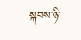སྐབས་ཉི་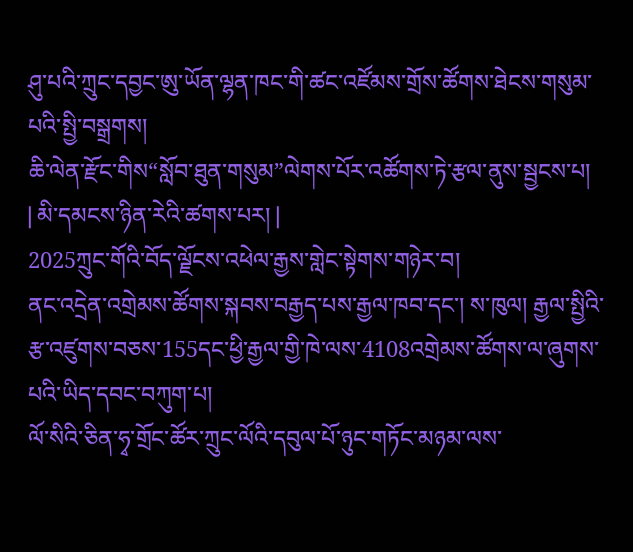ཤུ་པའི་ཀྲུང་དབྱང་ཨུ་ཡོན་ལྷན་ཁང་གི་ཚང་འཛོམས་གྲོས་ཚོགས་ཐེངས་གསུམ་པའི་སྤྱི་བསྒྲགས།
ཆི་ལེན་རྫོང་གིས“སློབ་ཐུན་གསུམ”ལེགས་པོར་འཚོགས་ཏེ་རྩལ་ནུས་སྦྱངས་པ།
| མི་དམངས་ཉིན་རེའི་ཚགས་པར། |
2025ཀྲུང་གོའི་བོད་ལྗོངས་འཕེལ་རྒྱས་གླེང་སྟེགས་གཉེར་བ།
ནང་འདྲེན་འགྲེམས་ཚོགས་སྐབས་བརྒྱད་པས་རྒྱལ་ཁབ་དང་། ས་ཁུལ། རྒྱལ་སྤྱིའི་རྩ་འཛུགས་བཅས་155དང་ཕྱི་རྒྱལ་གྱི་ཁེ་ལས་4108འགྲེམས་ཚོགས་ལ་ཞུགས་པའི་ཡིད་དབང་བཀུག་པ།
ལོ་སིའི་ཅིན་ཧྭ་གྲོང་ཚོར་ཀྲུང་ལོའི་དབུལ་པོ་ཉུང་གཏོང་མཉམ་ལས་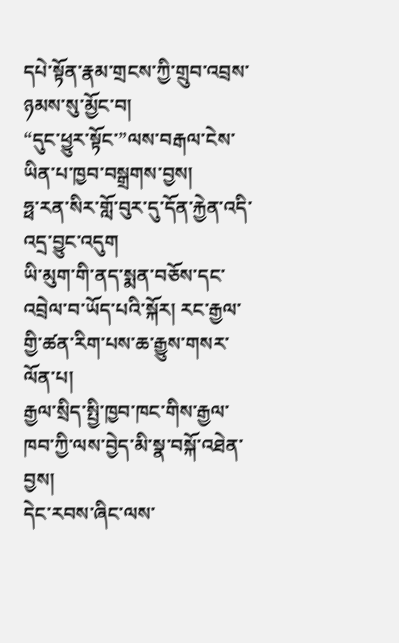དཔེ་སྟོན་རྣམ་གྲངས་ཀྱི་གྲུབ་འབྲས་ཉམས་སུ་མྱོང་བ།
“དུང་ཕྱུར་སྟོང་”ལས་བརྒལ་ངེས་ཡིན་པ་ཁྱབ་བསྒྲགས་བྱས།
ཧྥ་རན་སིར་གློ་བུར་དུ་དོན་རྐྱེན་འདི་འདྲ་བྱུང་འདུག
ཡི་མུག་གི་ནད་སྨན་བཅོས་དང་འབྲེལ་བ་ཡོད་པའི་སྐོར། རང་རྒྱལ་གྱི་ཚན་རིག་པས་ཆ་རྒྱུས་གསར་ལོན་པ།
རྒྱལ་སྲིད་སྤྱི་ཁྱབ་ཁང་གིས་རྒྱལ་ཁབ་ཀྱི་ལས་བྱེད་མི་སྣ་བསྐོ་འཐེན་བྱས།
དེང་རབས་ཞིང་ལས་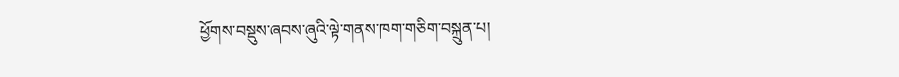ཕྱོགས་བསྡུས་ཞབས་ཞུའི་ལྟེ་གནས་ཁག་གཅིག་བསྐྲུན་པ།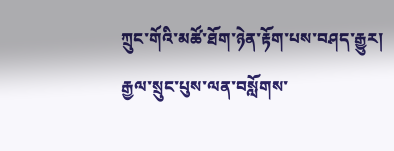ཀྲུང་གོའི་མཚོ་ཐོག་ཉེན་རྟོག་པས་བཤད་རྒྱུར།
རྒྱལ་སྲུང་པུས་ལན་བསློགས་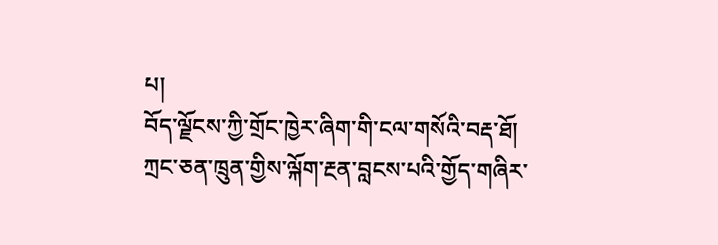པ།
བོད་ལྗོངས་ཀྱི་གྲོང་ཁྱེར་ཞིག་གི་ངལ་གསོའི་བརྡ་ཐོ།
ཀྲང་ཅན་ཁྲུན་གྱིས་ལྐོག་རྔན་བླངས་པའི་གྱོད་གཞིར་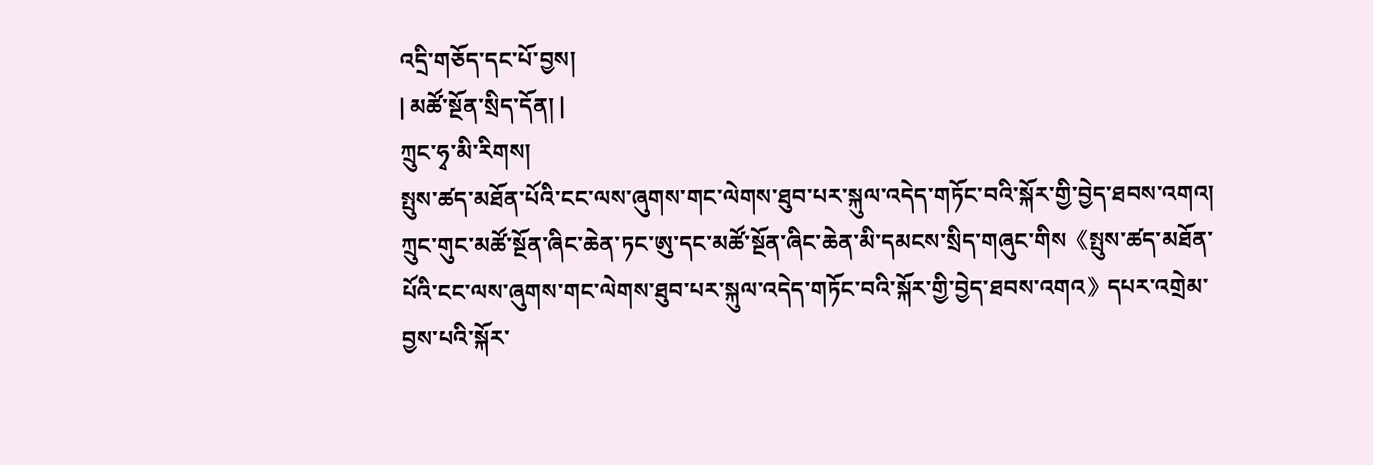འདྲི་གཅོད་དང་པོ་བྱས།
| མཚོ་སྔོན་སྲིད་དོན། |
ཀྲུང་ཧྭ་མི་རིགས།
སྤུས་ཚད་མཐོན་པོའི་ངང་ལས་ཞུགས་གང་ལེགས་ཐུབ་པར་སྐུལ་འདེད་གཏོང་བའི་སྐོར་གྱི་བྱེད་ཐབས་འགའ།
ཀྲུང་གུང་མཚོ་སྔོན་ཞིང་ཆེན་ཏང་ཨུ་དང་མཚོ་སྔོན་ཞིང་ཆེན་མི་དམངས་སྲིད་གཞུང་གིས《སྤུས་ཚད་མཐོན་པོའི་ངང་ལས་ཞུགས་གང་ལེགས་ཐུབ་པར་སྐུལ་འདེད་གཏོང་བའི་སྐོར་གྱི་བྱེད་ཐབས་འགའ》དཔར་འགྲེམ་བྱས་པའི་སྐོར་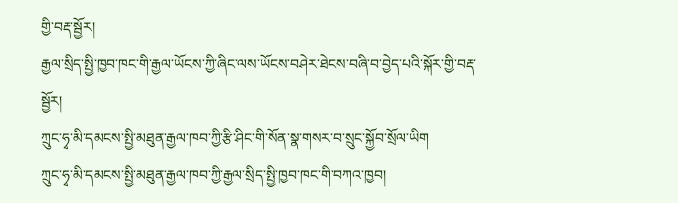གྱི་བརྡ་སྦྱོར།
རྒྱལ་སྲིད་སྤྱི་ཁྱབ་ཁང་གི་རྒྱལ་ཡོངས་ཀྱི་ཞིང་ལས་ཡོངས་བཤེར་ཐེངས་བཞི་བ་བྱེད་པའི་སྐོར་གྱི་བརྡ་སྦྱོར།
ཀྲུང་ཧྭ་མི་དམངས་སྤྱི་མཐུན་རྒྱལ་ཁབ་ཀྱི་རྩི་ཤིང་གི་སོན་སྣ་གསར་བ་སྲུང་སྐྱོབ་སྲོལ་ཡིག
ཀྲུང་ཧྭ་མི་དམངས་སྤྱི་མཐུན་རྒྱལ་ཁབ་ཀྱི་རྒྱལ་སྲིད་སྤྱི་ཁྱབ་ཁང་གི་བཀའ་ཁྱབ།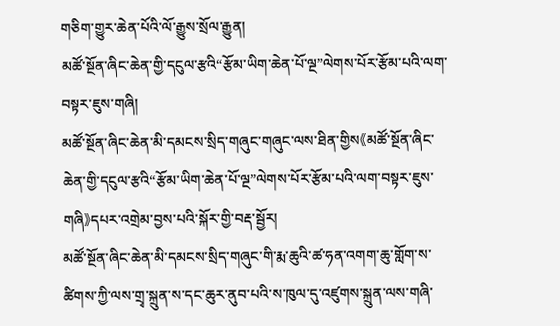གཅིག་གྱུར་ཆེན་པོའི་ལོ་རྒྱུས་སྲོལ་རྒྱུན།
མཚོ་སྔོན་ཞིང་ཆེན་གྱི་དངུལ་རྩའི“རྩོམ་ཡིག་ཆེན་པོ་ལྔ”ལེགས་པོར་རྩོམ་པའི་ལག་བསྟར་ཇུས་གཞི།
མཚོ་སྔོན་ཞིང་ཆེན་མི་དམངས་སྲིད་གཞུང་གཞུང་ལས་ཐིན་གྱིས《མཚོ་སྔོན་ཞིང་ཆེན་གྱི་དངུལ་རྩའི“རྩོམ་ཡིག་ཆེན་པོ་ལྔ”ལེགས་པོར་རྩོམ་པའི་ལག་བསྟར་ཇུས་གཞི》དཔར་འགྲེམ་བྱས་པའི་སྐོར་གྱི་བརྡ་སྦྱོར།
མཚོ་སྔོན་ཞིང་ཆེན་མི་དམངས་སྲིད་གཞུང་གི་རྨ་ཆུའི་ཚ་ཧན་འགག་ཆུ་གློག་ས་ཚིགས་ཀྱི་ལས་གྲྭ་སྐྲུན་ས་དང་ཆུར་ནུབ་པའི་ས་ཁུལ་དུ་འཛུགས་སྐྲུན་ལས་གཞི་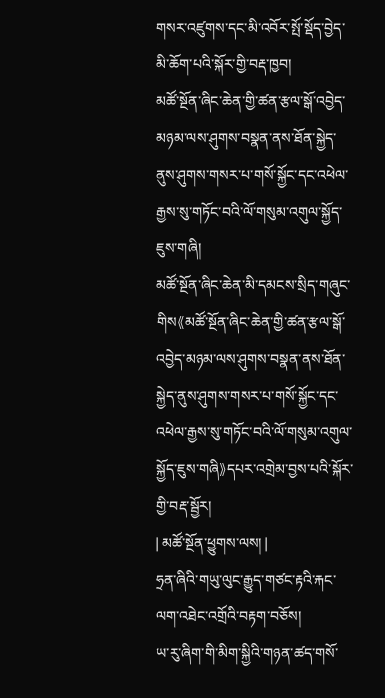གསར་འཛུགས་དང་མི་འབོར་སྤོ་སྡོད་བྱེད་མི་ཆོག་པའི་སྐོར་གྱི་བརྡ་ཁྱབ།
མཚོ་སྔོན་ཞིང་ཆེན་གྱི་ཚན་རྩལ་སྒོ་འབྱེད་མཉམ་ལས་ཤུགས་བསྣན་ནས་ཐོན་སྐྱེད་ནུས་ཤུགས་གསར་པ་གསོ་སྐྱོང་དང་འཕེལ་རྒྱས་སུ་གཏོང་བའི་ལོ་གསུམ་འགུལ་སྐྱོད་ཇུས་གཞི།
མཚོ་སྔོན་ཞིང་ཆེན་མི་དམངས་སྲིད་གཞུང་གིས《མཚོ་སྔོན་ཞིང་ཆེན་གྱི་ཚན་རྩལ་སྒོ་འབྱེད་མཉམ་ལས་ཤུགས་བསྣན་ནས་ཐོན་སྐྱེད་ནུས་ཤུགས་གསར་པ་གསོ་སྐྱོང་དང་འཕེལ་རྒྱས་སུ་གཏོང་བའི་ལོ་གསུམ་འགུལ་སྐྱོད་ཇུས་གཞི》དཔར་འགྲེམ་བྱས་པའི་སྐོར་གྱི་བརྡ་སྦྱོར།
| མཚོ་སྔོན་ཕྱུགས་ལས། |
ཧྲན་ཞིའི་གཡུ་ལུང་རྒྱུད་གཙང་རྟའི་རྐང་ལག་འཐེང་འགྲོའི་བརྟག་བཅོས།
ཡ་རུ་ཞིག་གི་མིག་སྐྱིའི་གཉན་ཚད་གསོ་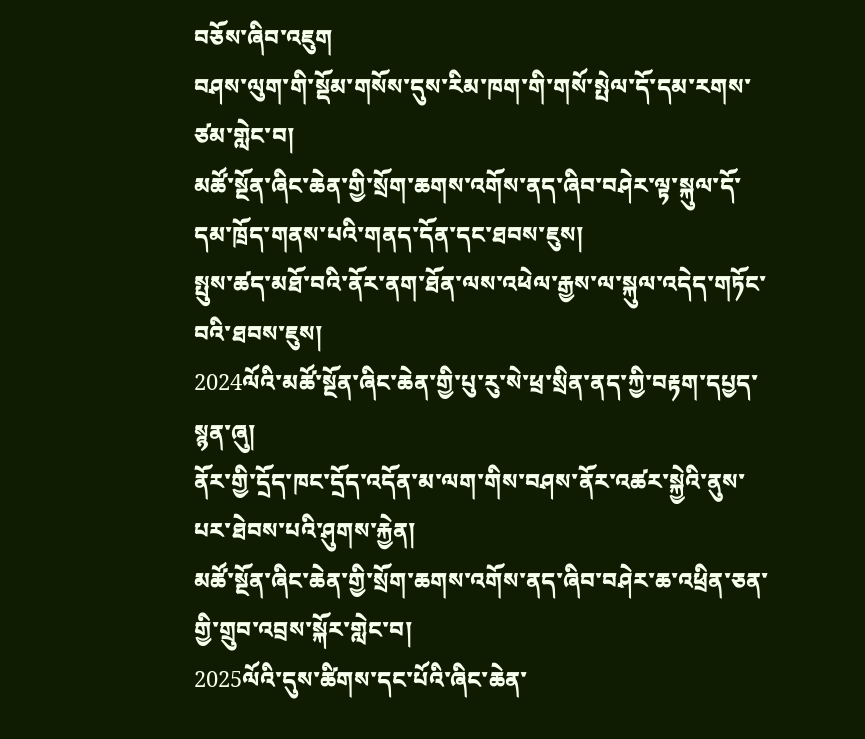བཅོས་ཞིབ་འཇུག
བཤས་ལུག་གི་སྡོམ་གསོས་དུས་རིམ་ཁག་གི་གསོ་སྤེལ་དོ་དམ་རགས་ཙམ་གླེང་བ།
མཚོ་སྔོན་ཞིང་ཆེན་གྱི་སྲོག་ཆགས་འགོས་ནད་ཞིབ་བཤེར་ལྟ་སྐུལ་དོ་དམ་ཁྲོད་གནས་པའི་གནད་དོན་དང་ཐབས་ཇུས།
སྤུས་ཚད་མཐོ་བའི་ནོར་ནག་ཐོན་ལས་འཕེལ་རྒྱས་ལ་སྐུལ་འདེད་གཏོང་བའི་ཐབས་ཇུས།
2024ལོའི་མཚོ་སྔོན་ཞིང་ཆེན་གྱི་པུ་རུ་སེ་ཕྲ་སྲིན་ནད་ཀྱི་བརྟག་དཔྱད་སྙན་ཞུ།
ནོར་གྱི་དྲོད་ཁང་དྲོད་འདོན་མ་ལག་གིས་བཤས་ནོར་འཚར་སྐྱེའི་ནུས་པར་ཐེབས་པའི་ཤུགས་རྐྱེན།
མཚོ་སྔོན་ཞིང་ཆེན་གྱི་སྲོག་ཆགས་འགོས་ནད་ཞིབ་བཤེར་ཆ་འཕྲིན་ཅན་གྱི་གྲུབ་འབྲས་སྐོར་གླེང་བ།
2025ལོའི་དུས་ཚིགས་དང་པོའི་ཞིང་ཆེན་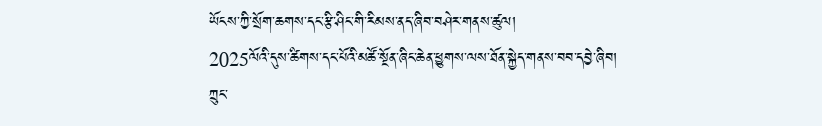ཡོངས་ཀྱི་སྲོག་ཆགས་དང་རྩི་ཤིང་གི་རིམས་ནད་ཞིབ་བཤེར་གནས་ཚུལ།
2025ལོའི་དུས་ཚིགས་དང་པོའི་མཚོ་སྔོན་ཞིང་ཆེན་ཕྱུགས་ལས་ཐོན་སྐྱེད་གནས་བབ་དབྱེ་ཞིབ།
ཀྲུང་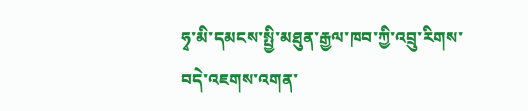ཧྭ་མི་དམངས་སྤྱི་མཐུན་རྒྱལ་ཁབ་ཀྱི་འབྲུ་རིགས་བདེ་འཇགས་འགན་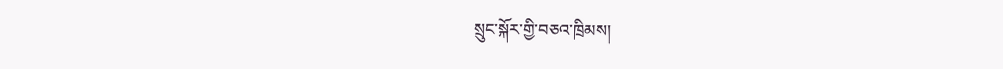སྲུང་སྐོར་གྱི་བཅའ་ཁྲིམས།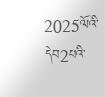2025ལོའི་དེབ2པའི་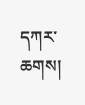དཀར་ཆགས།